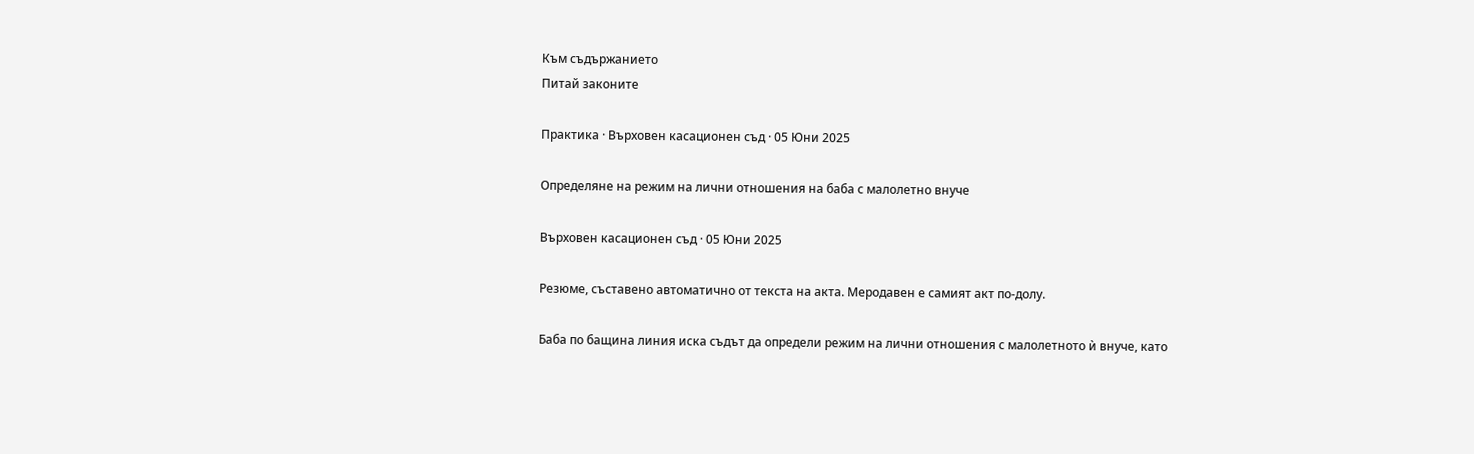Към съдържанието
Питай законите

Практика · Върховен касационен съд · 05 Юни 2025

Определяне на режим на лични отношения на баба с малолетно внуче

Върховен касационен съд · 05 Юни 2025

Резюме, съставено автоматично от текста на акта. Меродавен е самият акт по-долу.

Баба по бащина линия иска съдът да определи режим на лични отношения с малолетното ѝ внуче, като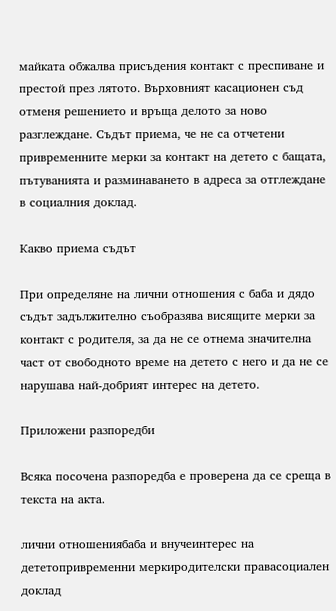майката обжалва присъдения контакт с преспиване и престой през лятото. Върховният касационен съд отменя решението и връща делото за ново разглеждане. Съдът приема, че не са отчетени привременните мерки за контакт на детето с бащата, пътуванията и разминаването в адреса за отглеждане в социалния доклад.

Какво приема съдът

При определяне на лични отношения с баба и дядо съдът задължително съобразява висящите мерки за контакт с родителя, за да не се отнема значителна част от свободното време на детето с него и да не се нарушава най-добрият интерес на детето.

Приложени разпоредби

Всяка посочена разпоредба е проверена да се среща в текста на акта.

лични отношениябаба и внучеинтерес на дететопривременни меркиродителски правасоциален доклад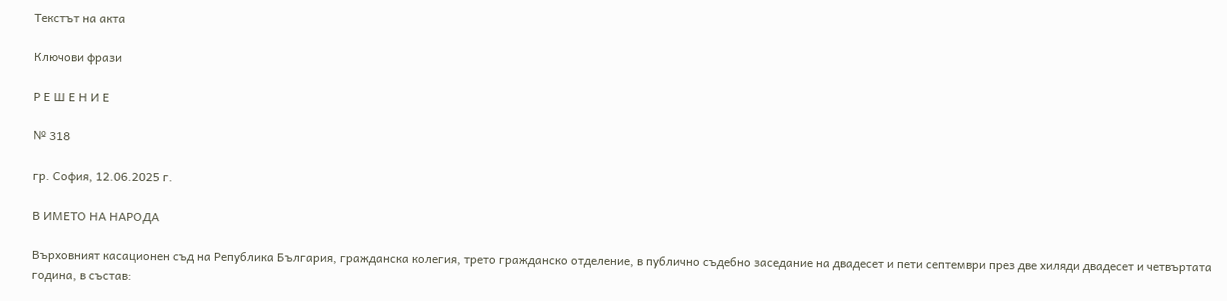Текстът на акта

Ключови фрази

Р Е Ш Е Н И Е

№ 318

гр. София, 12.06.2025 г.

В ИМЕТО НА НАРОДА

Върховният касационен съд на Република България, гражданска колегия, трето гражданско отделение, в публично съдебно заседание на двадесет и пети септември през две хиляди двадесет и четвъртата година, в състав: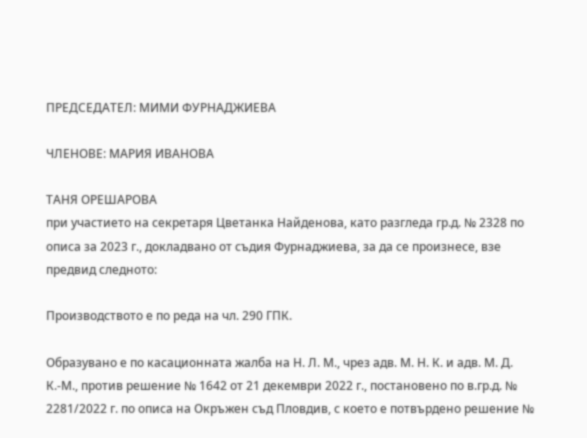ПРЕДСЕДАТЕЛ: МИМИ ФУРНАДЖИЕВА

ЧЛЕНОВЕ: МАРИЯ ИВАНОВА

ТАНЯ ОРЕШАРОВА
при участието на секретаря Цветанка Найденова, като разгледа гр.д. № 2328 по описа за 2023 г., докладвано от съдия Фурнаджиева, за да се произнесе, взе предвид следното:

Производството е по реда на чл. 290 ГПК.

Образувано е по касационната жалба на Н. Л. М., чрез адв. М. Н. К. и адв. М. Д. К.-М., против решение № 1642 от 21 декември 2022 г., постановено по в.гр.д. № 2281/2022 г. по описа на Окръжен съд Пловдив, с което е потвърдено решение №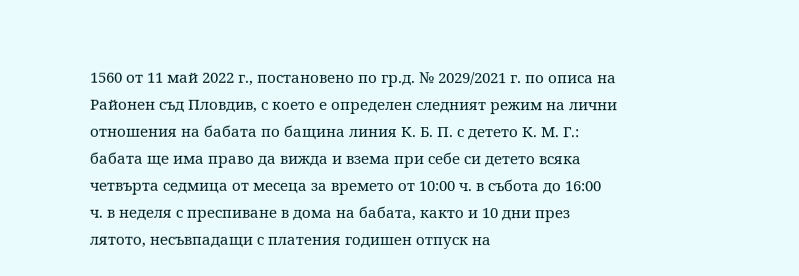1560 от 11 май 2022 г., постановено по гр.д. № 2029/2021 г. по описа на Районен съд Пловдив, с което е определен следният режим на лични отношения на бабата по бащина линия К. Б. П. с детето К. М. Г.: бабата ще има право да вижда и взема при себе си детето всяка четвърта седмица от месеца за времето от 10:00 ч. в събота до 16:00 ч. в неделя с преспиване в дома на бабата, както и 10 дни през лятото, несъвпадащи с платения годишен отпуск на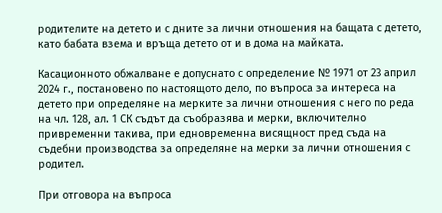родителите на детето и с дните за лични отношения на бащата с детето, като бабата взема и връща детето от и в дома на майката.

Касационното обжалване е допуснато с определение № 1971 от 23 април 2024 г., постановено по настоящото дело, по въпроса за интереса на детето при определяне на мерките за лични отношения с него по реда на чл. 128, ал. 1 СК съдът да съобразява и мерки, включително привременни такива, при едновременна висящност пред съда на съдебни производства за определяне на мерки за лични отношения с родител.

При отговора на въпроса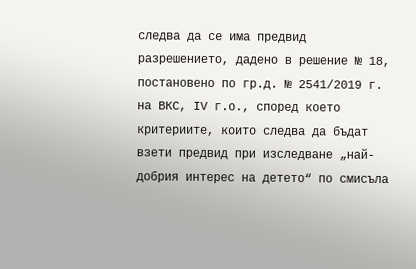следва да се има предвид разрешението, дадено в решение № 18, постановено по гр.д. № 2541/2019 г. на ВКС, ІV г.о., според което критериите, които следва да бъдат взети предвид при изследване „най-добрия интерес на детето“ по смисъла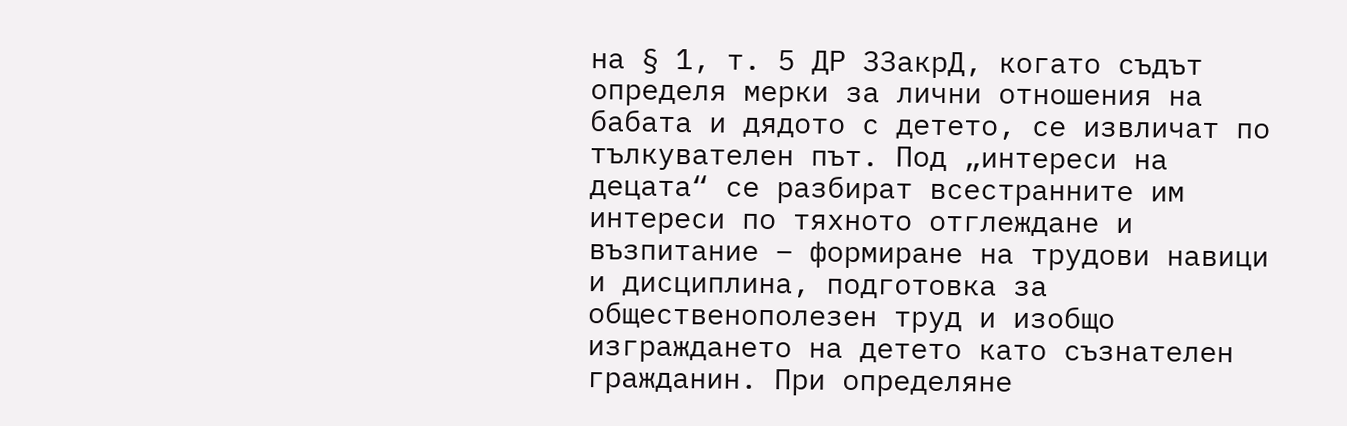на § 1, т. 5 ДР ЗЗакрД, когато съдът определя мерки за лични отношения на бабата и дядото с детето, се извличат по тълкувателен път. Под „интереси на децата“ се разбират всестранните им интереси по тяхното отглеждане и възпитание – формиране на трудови навици и дисциплина, подготовка за общественополезен труд и изобщо изграждането на детето като съзнателен гражданин. При определяне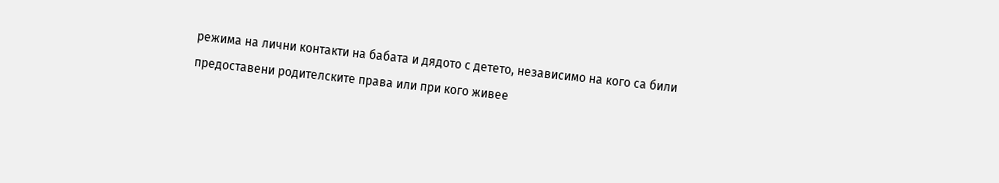режима на лични контакти на бабата и дядото с детето, независимо на кого са били предоставени родителските права или при кого живее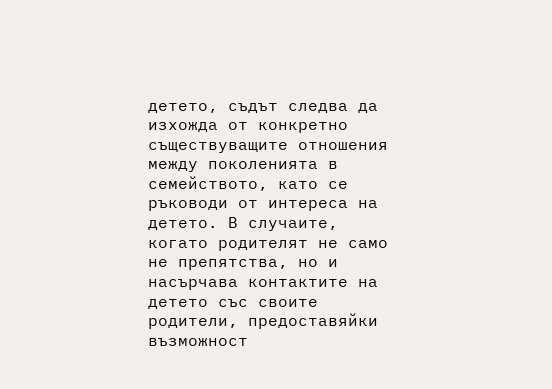детето, съдът следва да изхожда от конкретно съществуващите отношения между поколенията в семейството, като се ръководи от интереса на детето. В случаите, когато родителят не само не препятства, но и насърчава контактите на детето със своите родители, предоставяйки възможност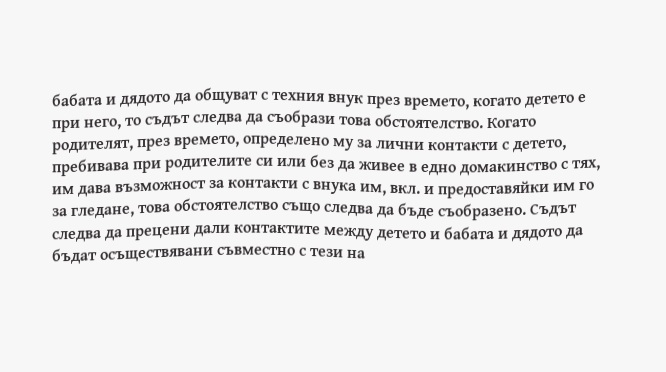бабата и дядото да общуват с техния внук през времето, когато детето е при него, то съдът следва да съобрази това обстоятелство. Когато родителят, през времето, определено му за лични контакти с детето, пребивава при родителите си или без да живее в едно домакинство с тях, им дава възможност за контакти с внука им, вкл. и предоставяйки им го за гледане, това обстоятелство също следва да бъде съобразено. Съдът следва да прецени дали контактите между детето и бабата и дядото да бъдат осъществявани съвместно с тези на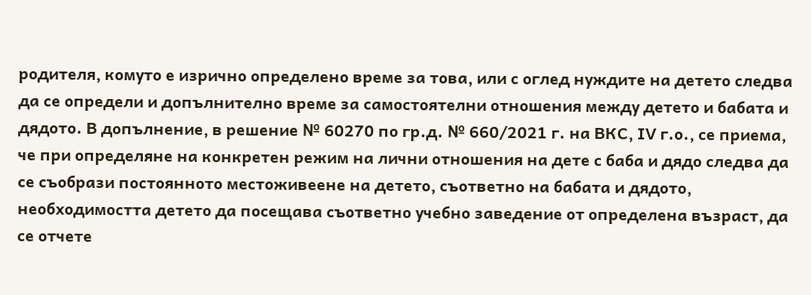родителя, комуто е изрично определено време за това, или с оглед нуждите на детето следва да се определи и допълнително време за самостоятелни отношения между детето и бабата и дядото. В допълнение, в решение № 60270 по гр.д. № 660/2021 г. на ВКС, ІV г.о., се приема, че при определяне на конкретен режим на лични отношения на дете с баба и дядо следва да се съобрази постоянното местоживеене на детето, съответно на бабата и дядото, необходимостта детето да посещава съответно учебно заведение от определена възраст, да се отчете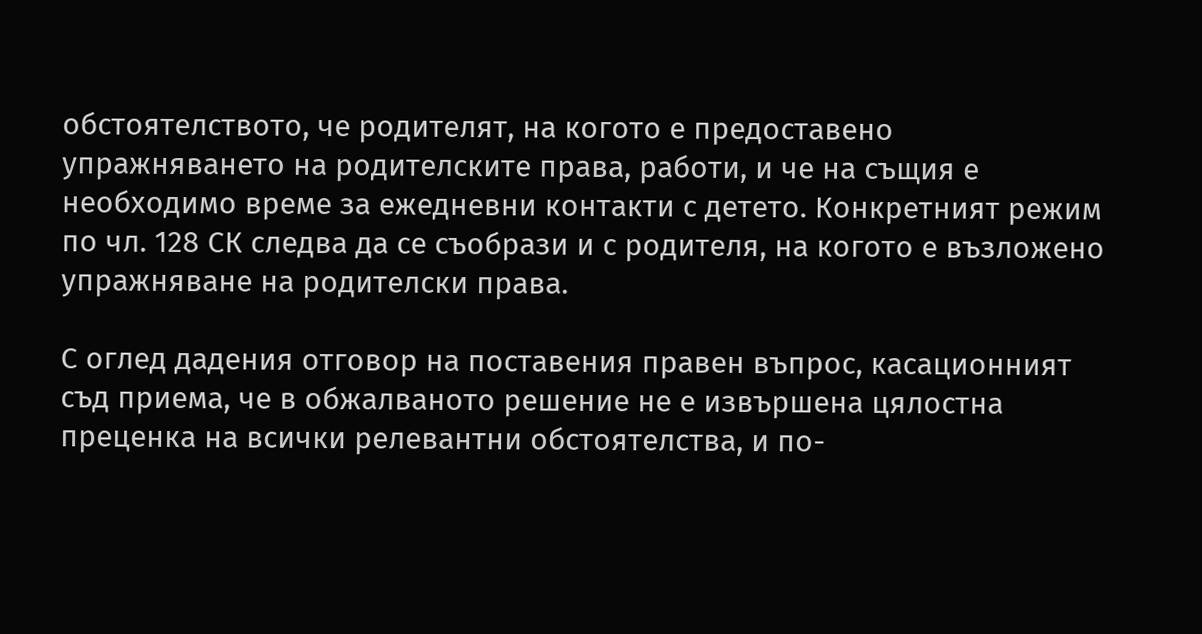обстоятелството, че родителят, на когото е предоставено упражняването на родителските права, работи, и че на същия е необходимо време за ежедневни контакти с детето. Конкретният режим по чл. 128 СК следва да се съобрази и с родителя, на когото е възложено упражняване на родителски права.

С оглед дадения отговор на поставения правен въпрос, касационният съд приема, че в обжалваното решение не е извършена цялостна преценка на всички релевантни обстоятелства, и по-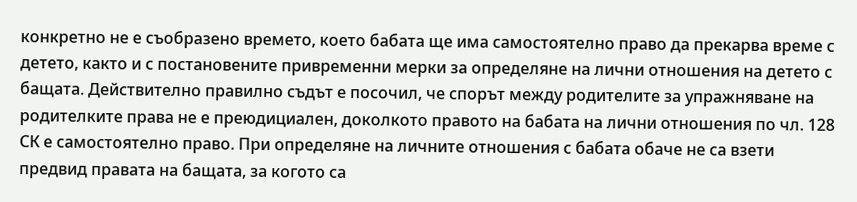конкретно не е съобразено времето, което бабата ще има самостоятелно право да прекарва време с детето, както и с постановените привременни мерки за определяне на лични отношения на детето с бащата. Действително правилно съдът е посочил, че спорът между родителите за упражняване на родителките права не е преюдициален, доколкото правото на бабата на лични отношения по чл. 128 СК е самостоятелно право. При определяне на личните отношения с бабата обаче не са взети предвид правата на бащата, за когото са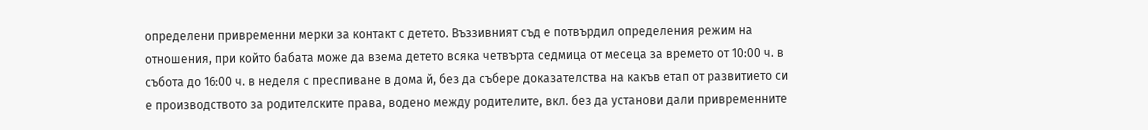определени привременни мерки за контакт с детето. Въззивният съд е потвърдил определения режим на отношения, при който бабата може да взема детето всяка четвърта седмица от месеца за времето от 10:00 ч. в събота до 16:00 ч. в неделя с преспиване в дома й, без да събере доказателства на какъв етап от развитието си е производството за родителските права, водено между родителите, вкл. без да установи дали привременните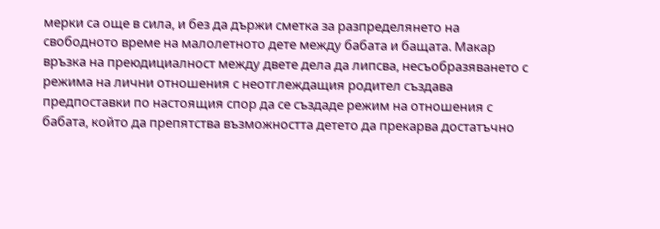мерки са още в сила, и без да държи сметка за разпределянето на свободното време на малолетното дете между бабата и бащата. Макар връзка на преюдициалност между двете дела да липсва, несъобразяването с режима на лични отношения с неотглеждащия родител създава предпоставки по настоящия спор да се създаде режим на отношения с бабата, който да препятства възможността детето да прекарва достатъчно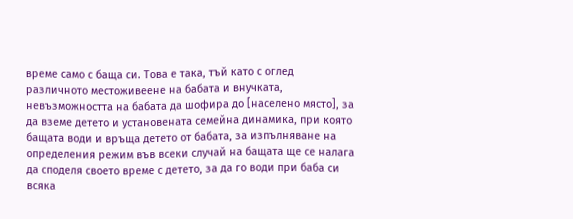време само с баща си. Това е така, тъй като с оглед различното местоживеене на бабата и внучката, невъзможността на бабата да шофира до [населено място], за да вземе детето и установената семейна динамика, при която бащата води и връща детето от бабата, за изпълняване на определения режим във всеки случай на бащата ще се налага да споделя своето време с детето, за да го води при баба си всяка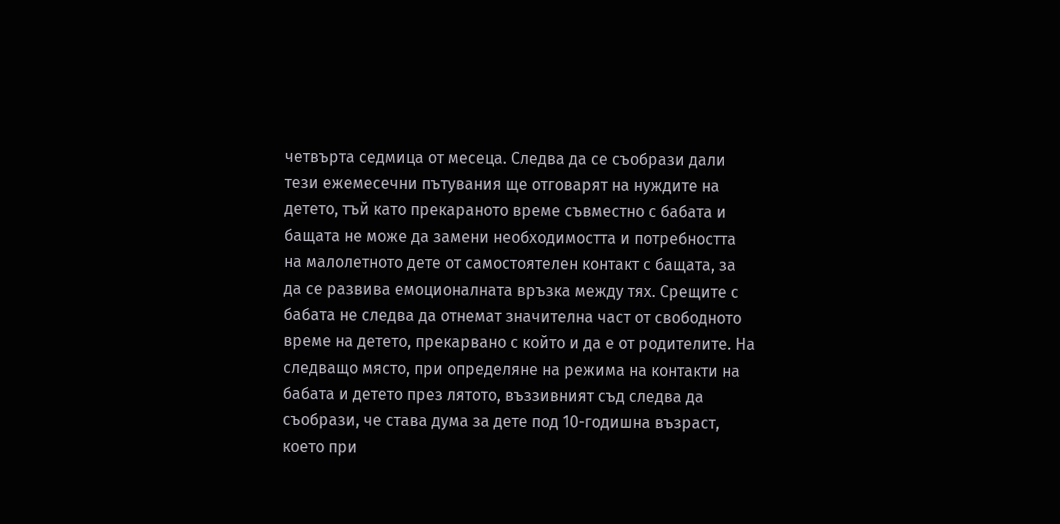четвърта седмица от месеца. Следва да се съобрази дали тези ежемесечни пътувания ще отговарят на нуждите на детето, тъй като прекараното време съвместно с бабата и бащата не може да замени необходимостта и потребността на малолетното дете от самостоятелен контакт с бащата, за да се развива емоционалната връзка между тях. Срещите с бабата не следва да отнемат значителна част от свободното време на детето, прекарвано с който и да е от родителите. На следващо място, при определяне на режима на контакти на бабата и детето през лятото, въззивният съд следва да съобрази, че става дума за дете под 10-годишна възраст, което при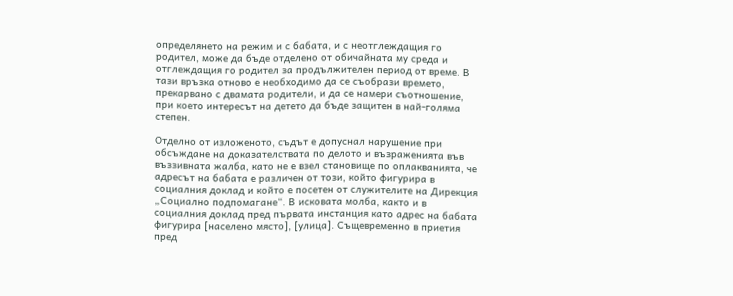определянето на режим и с бабата, и с неотглеждащия го родител, може да бъде отделено от обичайната му среда и отглеждащия го родител за продължителен период от време. В тази връзка отново е необходимо да се съобрази времето, прекарвано с двамата родители, и да се намери съотношение, при което интересът на детето да бъде защитен в най-голяма степен.

Отделно от изложеното, съдът е допуснал нарушение при обсъждане на доказателствата по делото и възраженията във въззивната жалба, като не е взел становище по оплакванията, че адресът на бабата е различен от този, който фигурира в социалния доклад и който е посетен от служителите на Дирекция „Социално подпомагане“. В исковата молба, както и в социалния доклад пред първата инстанция като адрес на бабата фигурира [населено място], [улица]. Същевременно в приетия пред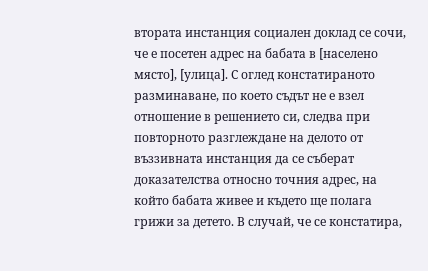втората инстанция социален доклад се сочи, че е посетен адрес на бабата в [населено място], [улица]. С оглед констатираното разминаване, по което съдът не е взел отношение в решението си, следва при повторното разглеждане на делото от въззивната инстанция да се съберат доказателства относно точния адрес, на който бабата живее и където ще полага грижи за детето. В случай, че се констатира,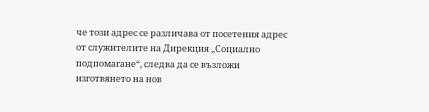че този адрес се различава от посетения адрес от служителите на Дирекция „Социално подпомагане“, следва да се възложи изготвянето на нов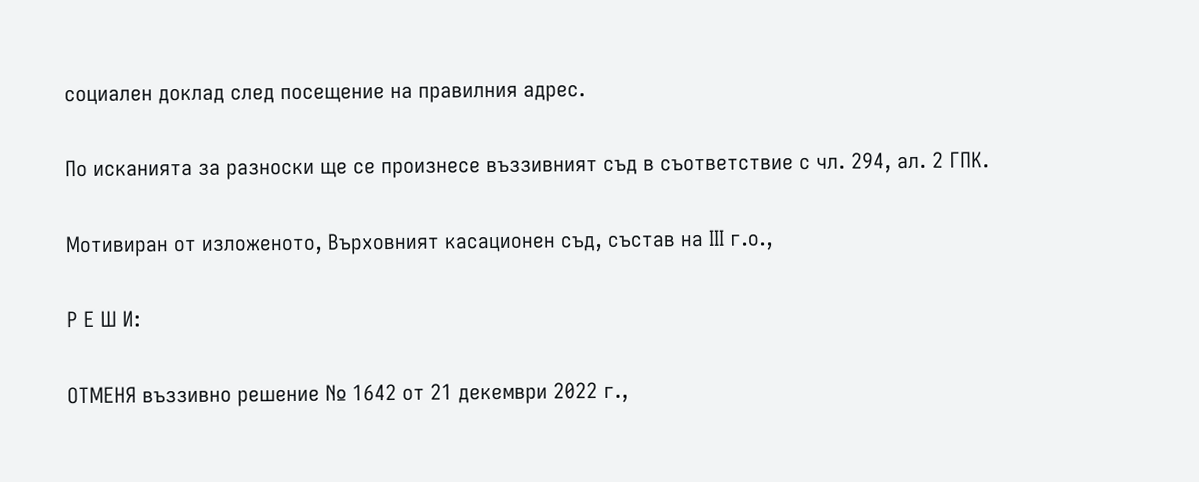социален доклад след посещение на правилния адрес.

По исканията за разноски ще се произнесе въззивният съд в съответствие с чл. 294, ал. 2 ГПК.

Мотивиран от изложеното, Върховният касационен съд, състав на IІІ г.о.,

Р Е Ш И:

ОТМЕНЯ въззивно решение № 1642 от 21 декември 2022 г.,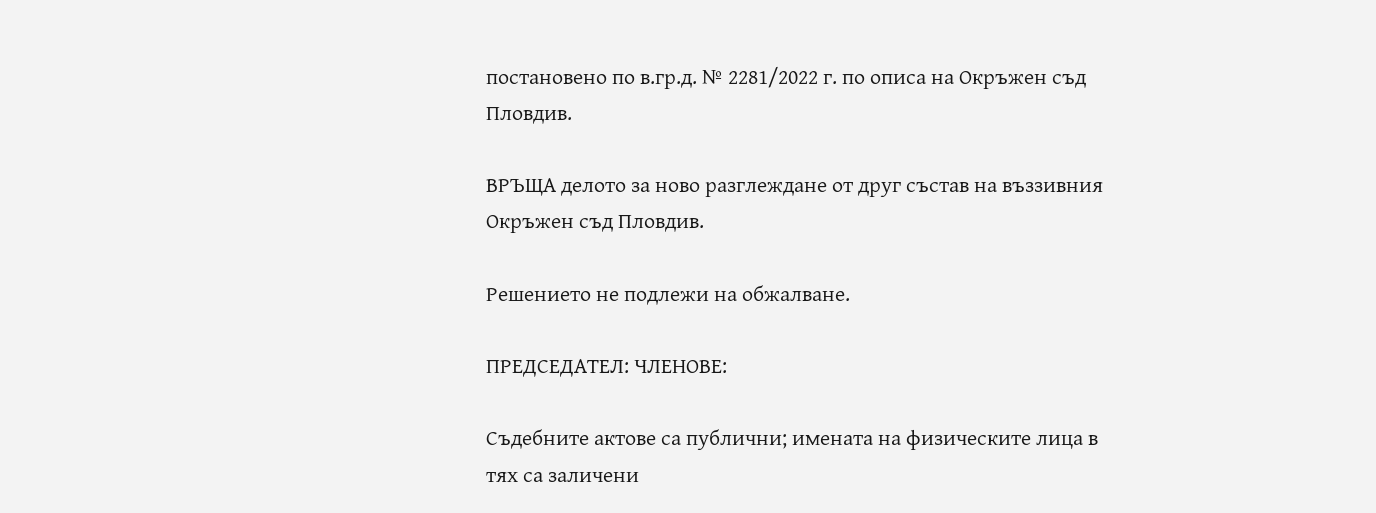постановено по в.гр.д. № 2281/2022 г. по описа на Окръжен съд Пловдив.

ВРЪЩА делото за ново разглеждане от друг състав на въззивния Окръжен съд Пловдив.

Решението не подлежи на обжалване.

ПРЕДСЕДАТЕЛ: ЧЛЕНОВЕ:

Съдебните актове са публични; имената на физическите лица в тях са заличени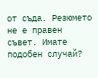от съда. Резюмето не е правен съвет. Имате подобен случай?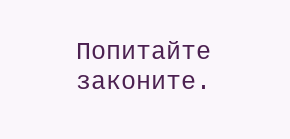Попитайте законите.